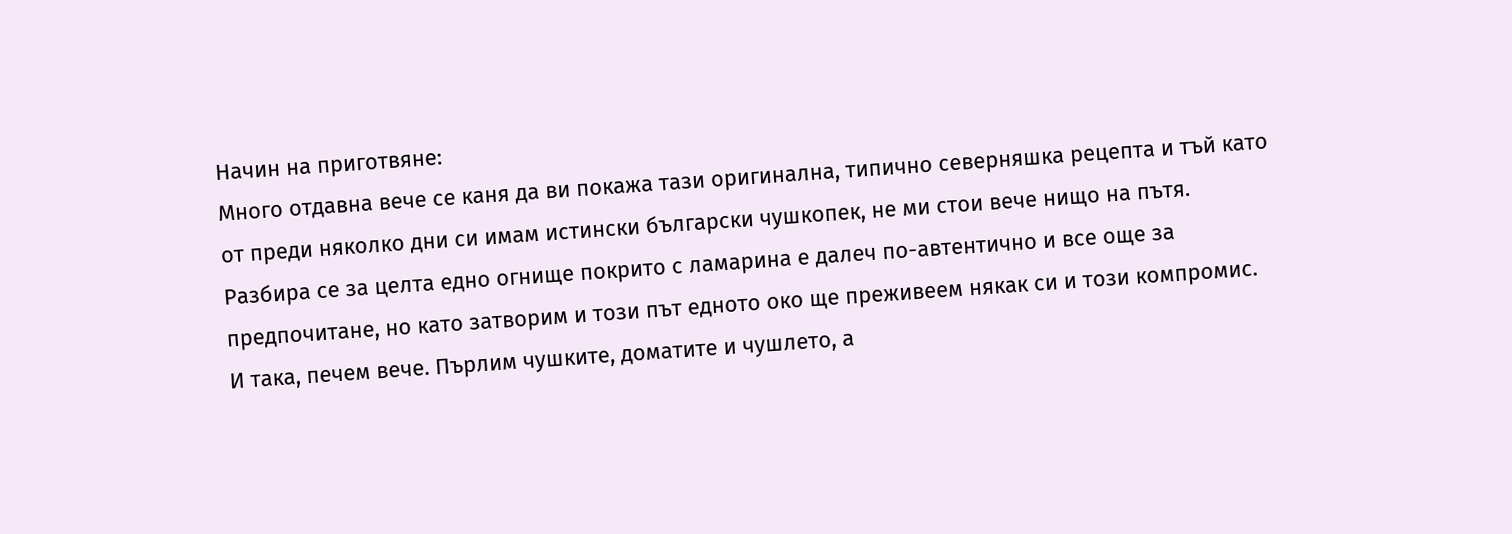Начин на приготвяне:
Много отдавна вече се каня да ви покажа тази оригинална, типично северняшка рецепта и тъй като от преди няколко дни си имам истински български чушкопек, не ми стои вече нищо на пътя.
Разбира се за целта едно огнище покрито с ламарина е далеч по-автентично и все още за предпочитане, но като затворим и този път едното око ще преживеем някак си и този компромис.
И така, печем вече. Пърлим чушките, доматите и чушлето, а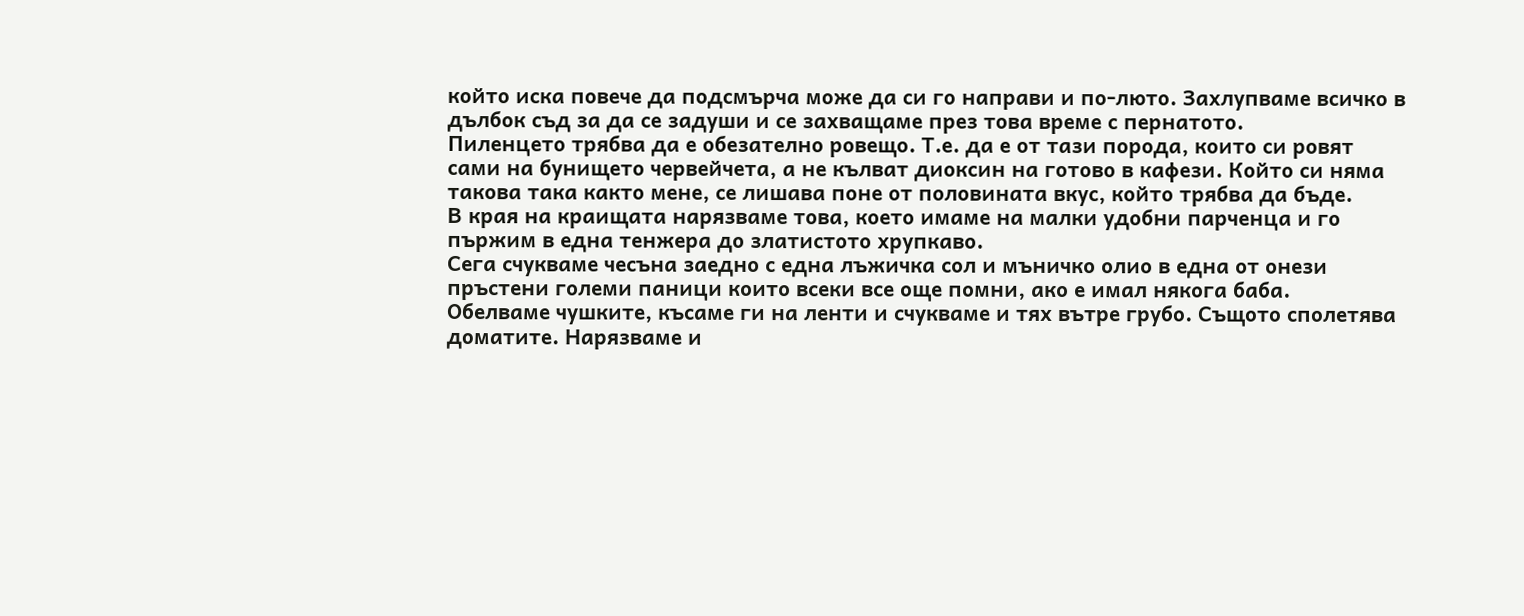който иска повече да подсмърча може да си го направи и по-люто. Захлупваме всичко в дълбок съд за да се задуши и се захващаме през това време с пернатото.
Пиленцето трябва да е обезателно ровещо. Т.е. да е от тази порода, които си ровят сами на бунището червейчета, а не кълват диоксин на готово в кафези. Който си няма такова така както мене, се лишава поне от половината вкус, който трябва да бъде.
В края на краищата нарязваме това, което имаме на малки удобни парченца и го пържим в една тенжера до златистото хрупкаво.
Сега счукваме чесъна заедно с една лъжичка сол и мъничко олио в една от онези пръстени големи паници които всеки все още помни, ако е имал някога баба.
Обелваме чушките, късаме ги на ленти и счукваме и тях вътре грубо. Същото сполетява доматите. Нарязваме и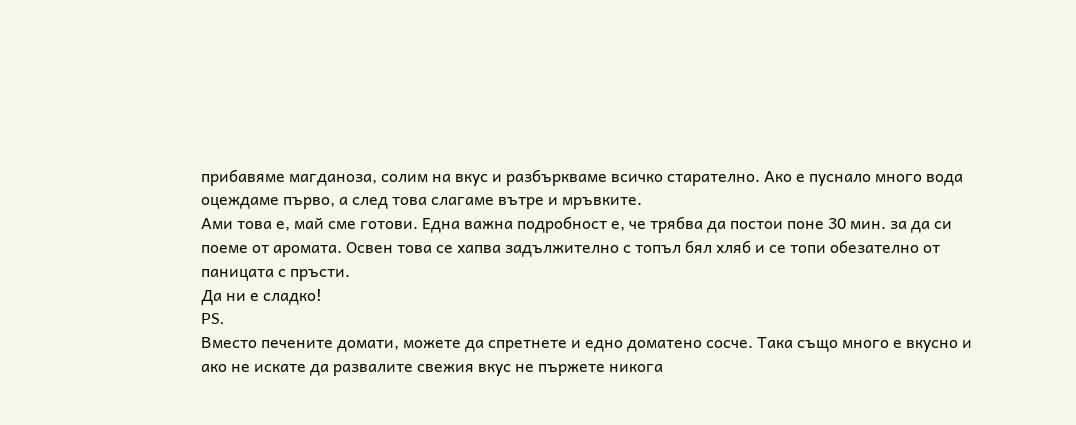прибавяме магданоза, солим на вкус и разбъркваме всичко старателно. Ако е пуснало много вода оцеждаме първо, а след това слагаме вътре и мръвките.
Ами това е, май сме готови. Една важна подробност е, че трябва да постои поне 30 мин. за да си поеме от аромата. Освен това се хапва задължително с топъл бял хляб и се топи обезателно от паницата с пръсти.
Да ни е сладко!
PS.
Вместо печените домати, можете да спретнете и едно доматено сосче. Така също много е вкусно и ако не искате да развалите свежия вкус не пържете никога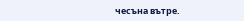чесъна вътре.